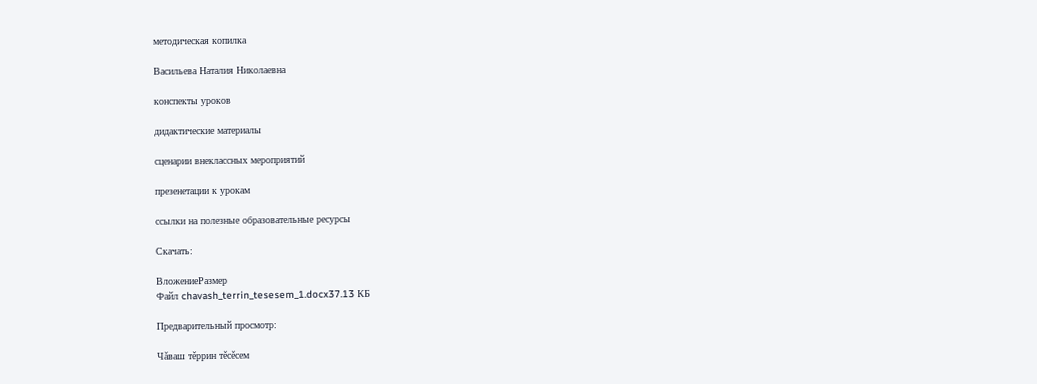методическая копилка

Васильева Наталия Николаевна

конспекты уроков

дидактические материалы

сценарии внеклассных мероприятий

презенетации к урокам

ссылки на полезные образовательные ресурсы

Скачать:

ВложениеРазмер
Файл chavash_terrin_tesesem_1.docx37.13 КБ

Предварительный просмотр:

Чǎваш тěррин тěсěсем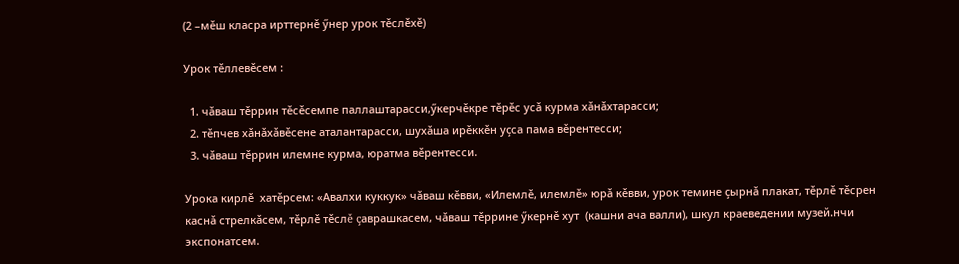(2 –мěш класра ирттернě ӳнер урок тěслěхě)

Урок тěллевěсем :

  1. чǎваш тěррин тěсěсемпе паллаштарасси,ӳкерчěкре тěрěс усǎ курма хǎнǎхтарасси;
  2. тěпчев хǎнǎхǎвěсене аталантарасси, шухǎша ирěккěн уçса пама вěрентесси;
  3. чǎваш тěррин илемне курма, юратма вěрентесси.

Урока кирлě  хатěрсем: «Авалхи куккук» чǎваш кěвви, «Илемлě, илемлě» юрǎ кěвви, урок темине çырнǎ плакат, тěрлě тěсрен каснǎ стрелкǎсем, тěрлě тěслě çаврашкасем, чǎваш тěррине ӳкернě хут  (кашни ача валли), шкул краеведении музей.нчи экспонатсем.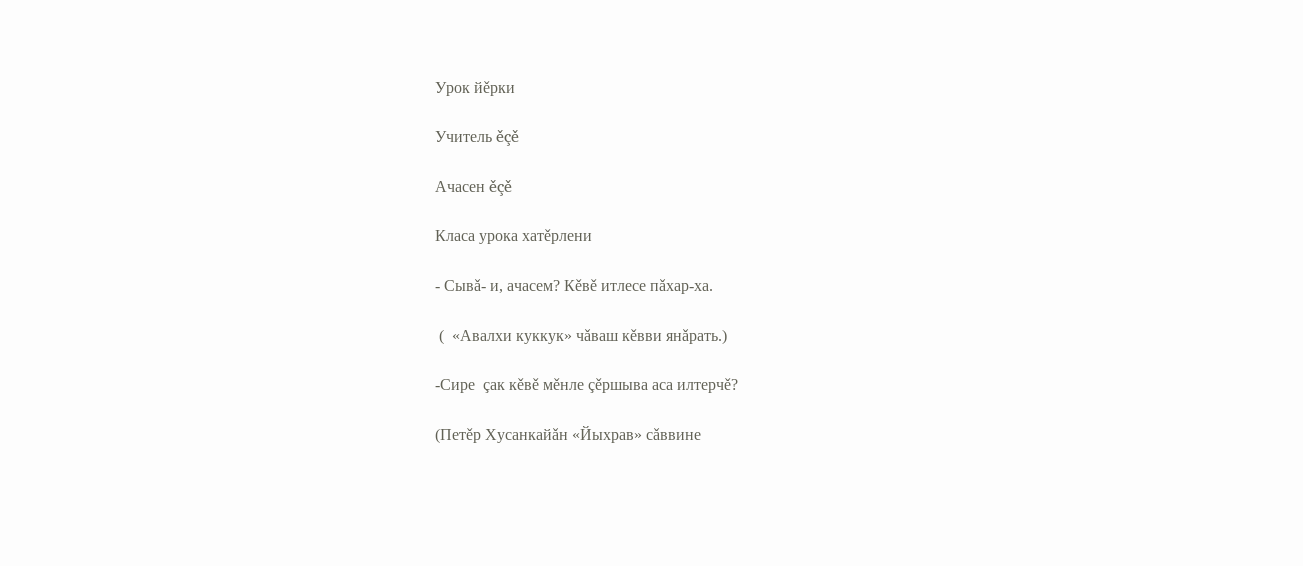Урок йěрки

Учитель ěçě

Ачасен ěçě

Класа урока хатěрлени

- Сывǎ- и, ачасем? Кěвě итлесе пǎхар-ха.

 (  «Авалхи куккук» чǎваш кěвви янǎрать.)

-Сире  çак кěвě мěнле çěршыва аса илтерчě?

(Петěр Хусанкайǎн «Йыхрав» сǎввине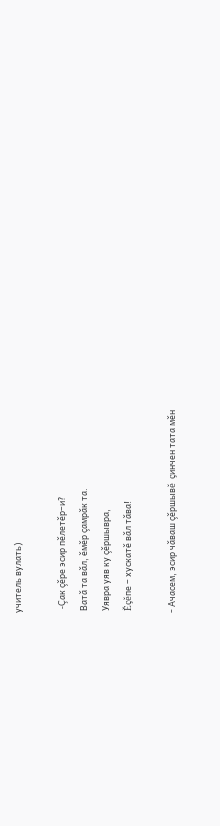учитель вулать)

  -Çак çěре эсир пěлетěр–и?
 Ватǎ та вǎл, ěмěр çамрǎк та.
 Уявра уяв ку çěршывра,
 Ěçěпе – хускатě вǎл тǎва!

- Ачасем, эсир чǎваш çěршывě  çинчен тата мěн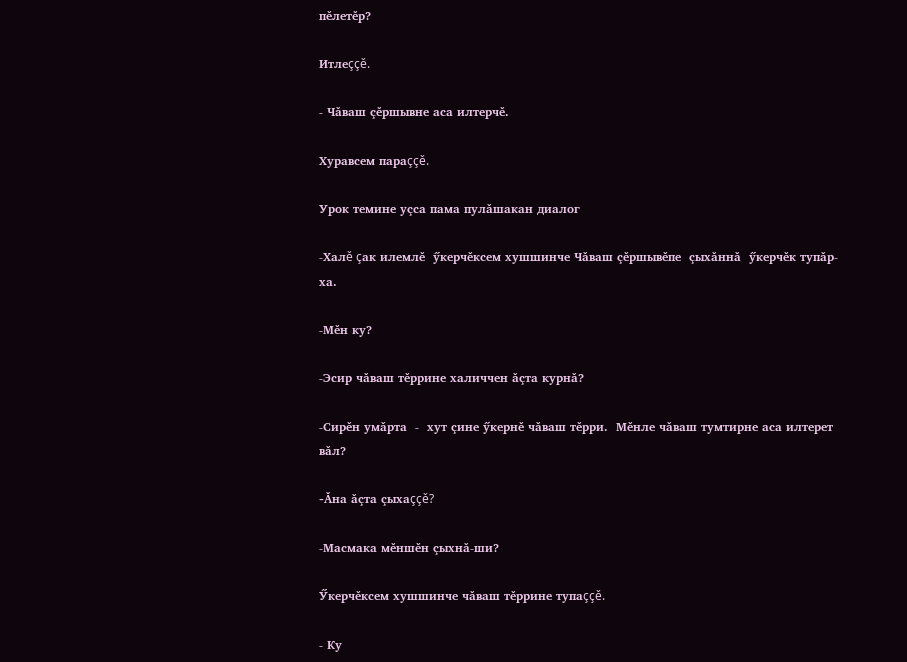пěлетěр?

Итлеççě.

- Чǎваш çěршывне аса илтерчě.

Хуравсем параççě.

Урок темине уçса пама пулǎшакан диалог

-Халě çак илемлě  ӳкерчěксем хушшинче Чǎваш çěршывěпе  çыхǎннǎ  ӳкерчěк тупǎр-ха.

-Мěн ку?

-Эсир чǎваш тěррине халиччен ǎçта курнǎ?

-Сирěн умǎрта  -  хут çине ӳкернě чǎваш тěрри.  Мěнле чǎваш тумтирне аса илтерет вǎл?

-Ǎна ǎçта çыхаççě?

-Масмака мěншěн çыхнǎ-ши?

Ӳкерчěксем хушшинче чǎваш тěррине тупаççě.

- Ку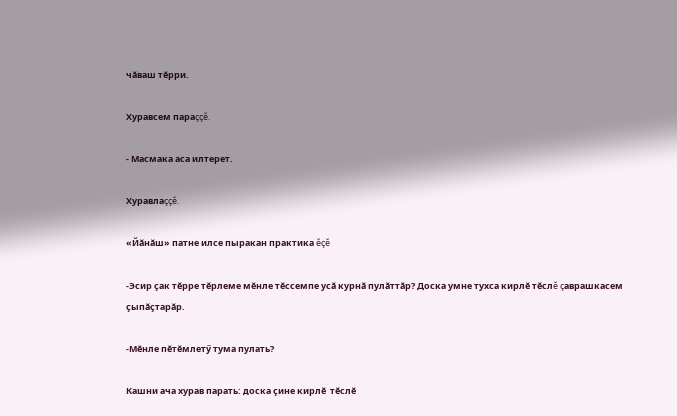чǎваш тěрри.

Хуравсем параççě.

- Масмака аса илтерет.

Хуравлаççě.

«Йǎнǎш» патне илсе пыракан практика ěçě

-Эсир çак тěрре тěрлеме мěнле тěссемпе усǎ курнǎ пулǎттǎр? Доска умне тухса кирлě тěслě çаврашкасем çыпǎçтарǎр.

-Мěнле пěтěмлетӳ тума пулать?

Кашни ача хурав парать: доска çине кирлě  тěслě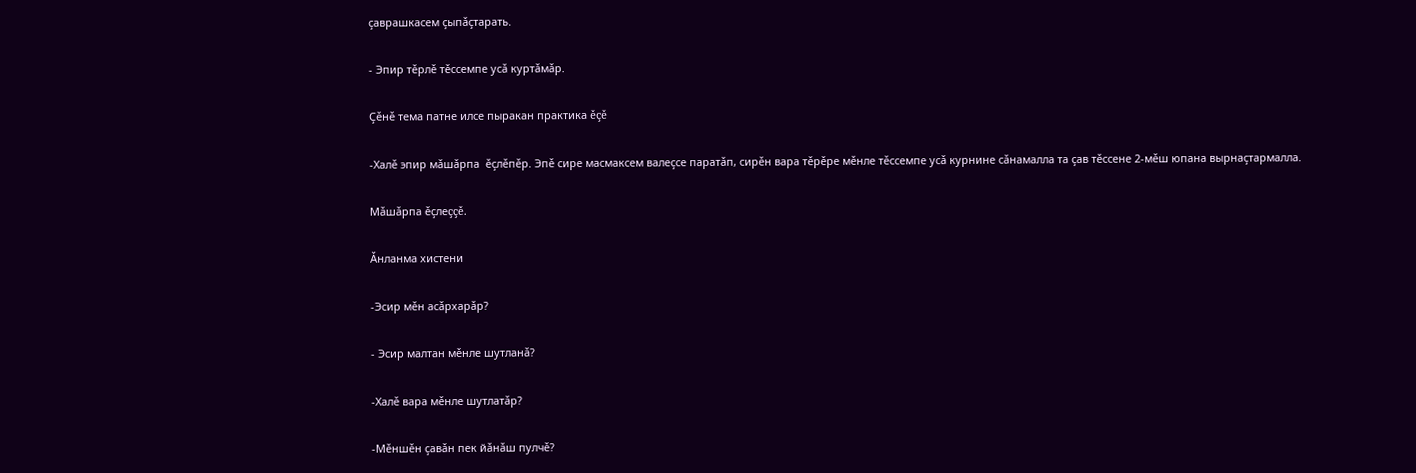çаврашкасем çыпǎçтарать.

- Эпир тěрлě тěссемпе усǎ куртǎмǎр.

Çěнě тема патне илсе пыракан практика ěçě

-Халě эпир мǎшǎрпа  ěçлěпěр. Эпě сире масмаксем валеçсе паратǎп, сирěн вара тěрěре мěнле тěссемпе усǎ курнине сǎнамалла та çав тěссене 2-мěш юпана вырнаçтармалла.

Мǎшǎрпа ěçлеççě.

Ǎнланма хистени

-Эсир мěн асǎрхарǎр?

- Эсир малтан мěнле шутланǎ?

-Халě вара мěнле шутлатǎр?

-Мěншěн çавǎн пек йǎнǎш пулчě?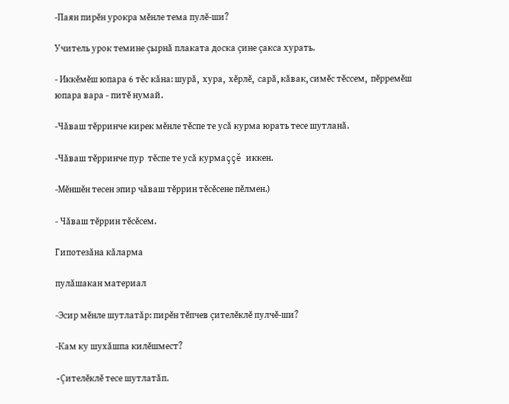-Паян пирěн урокра мěнле тема пулě-ши?

Учитель урок темине çырнǎ плаката доска çине çакса хурать.

- Иккěмěш юпара 6 тěс кǎна: шурǎ,  хура,  хěрлě,  сарǎ, кǎвак, симěс тěссем,  пěрремěш юпара вара - питě нумай.

-Чǎваш тěрринче кирек мěнле тěспе те усǎ курма юрать тесе шутланǎ.

-Чǎваш тěрринче пур  тěспе те усǎ курмаççě иккен.

-Мěншěн тесен эпир чǎваш тěррин тěсěсене пěлмен.)

- Чǎваш тěррин тěсěсем.

Гипотезǎна кǎларма

пулǎшакан материал

-Эсир мěнле шутлатǎр: пирěн тěпчев çителěклě пулчě-ши?

-Кам ку шухǎшпа килěшмест?

-Çителěклě тесе шутлатǎп.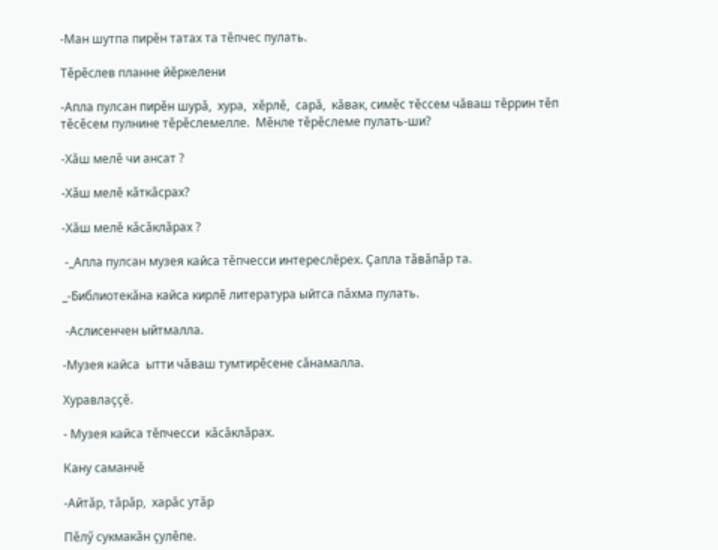-Ман шутпа пирěн татах та тěпчес пулать.

Тěрěслев планне йěркелени

-Апла пулсан пирěн шурǎ,  хура,  хěрлě,  сарǎ,  кǎвак, симěс тěссем чǎваш тěррин тěп тěсěсем пулнине тěрěслемелле.  Мěнле тěрěслеме пулать-ши?

-Хǎш мелě чи ансат ?

-Хǎш мелě кǎткǎсрах?

-Хǎш мелě кǎсǎклǎрах ?

 -_Апла пулсан музея кайса тěпчесси интереслěрех. Çапла тǎвǎпǎр та.

_-Библиотекǎна кайса кирлě литература ыйтса пǎхма пулать.

 -Аслисенчен ыйтмалла.

-Музея кайса  ытти чǎваш тумтирěсене сǎнамалла.

Хуравлаççě.

- Музея кайса тěпчесси  кǎсǎклǎрах.

Кану саманчě

-Айтǎр, тǎрǎр,  харǎс утǎр

Пěлӳ сукмакǎн çулěпе.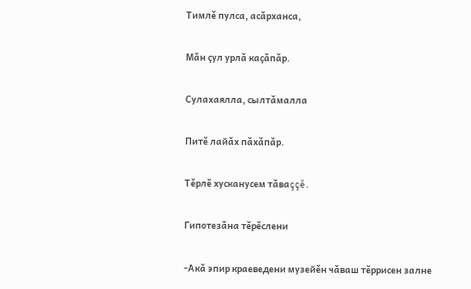Тимлě пулса, асǎрханса,

Мǎн çул урлǎ каçǎпǎр.

Сулахаялла, сылтǎмалла

Питě лайǎх пǎхǎпǎр.

Тěрлě хусканусем тǎваççě.

Гипотезǎна тěрěслени

-Акǎ эпир краеведени музейěн чǎваш тěррисен залне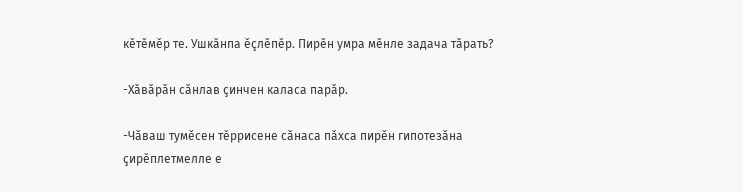кěтěмěр те. Ушкǎнпа ěçлěпěр. Пирěн умра мěнле задача тǎрать?

-Хǎвǎрǎн сǎнлав çинчен каласа парǎр.

-Чǎваш тумěсен тěррисене сǎнаса пǎхса пирěн гипотезǎна çирěплетмелле е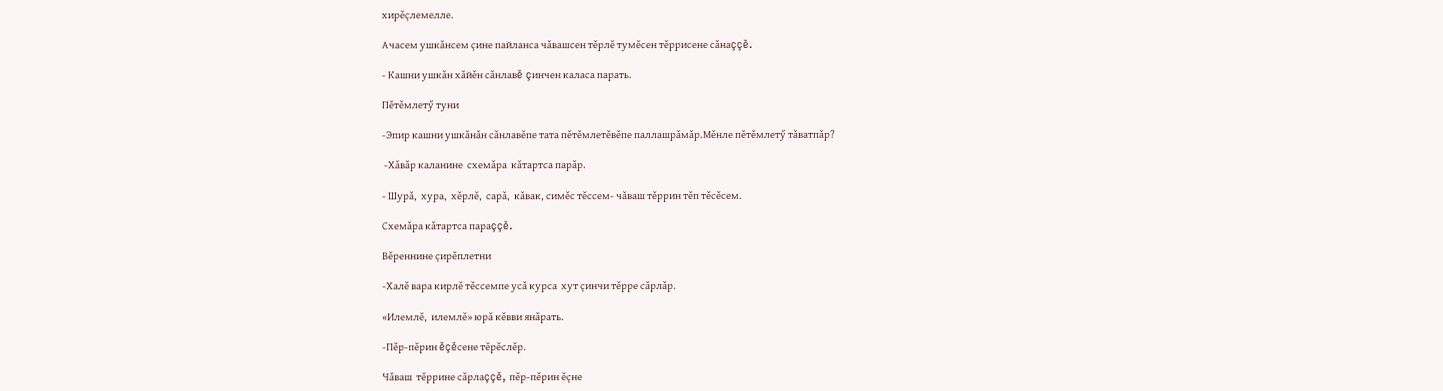хирěçлемелле.

Ачасем ушкǎнсем çине пайланса чǎвашсен тěрлě тумěсен тěррисене cǎнаççě.

- Кашни ушкǎн хǎйěн сǎнлавě çинчен каласа парать.

Пěтěмлетӳ туни

-Эпир кашни ушкǎнǎн сǎнлавěпе тата пěтěмлетěвěпе паллашрǎмǎр.Мěнле пěтěмлетӳ тǎватпǎр?

 -Хǎвǎр каланине  схемǎра  кǎтартса парǎр.

- Шурǎ,  хура,  хěрлě,  сарǎ,  кǎвак, симěс тěссем- чǎваш тěррин тěп тěсěсем.

Схемǎра кǎтартса параççě.

Вěреннине çирěплетни

-Халě вара кирлě тěссемпе усǎ курса  хут çинчи тěрре сǎрлǎр.

«Илемлě,  илемлě» юрǎ кěвви янǎрать.

-Пěр-пěрин ěçěсене тěрěслěр.

Чǎваш  тěррине сǎрлаççě, пěр-пěрин ěçне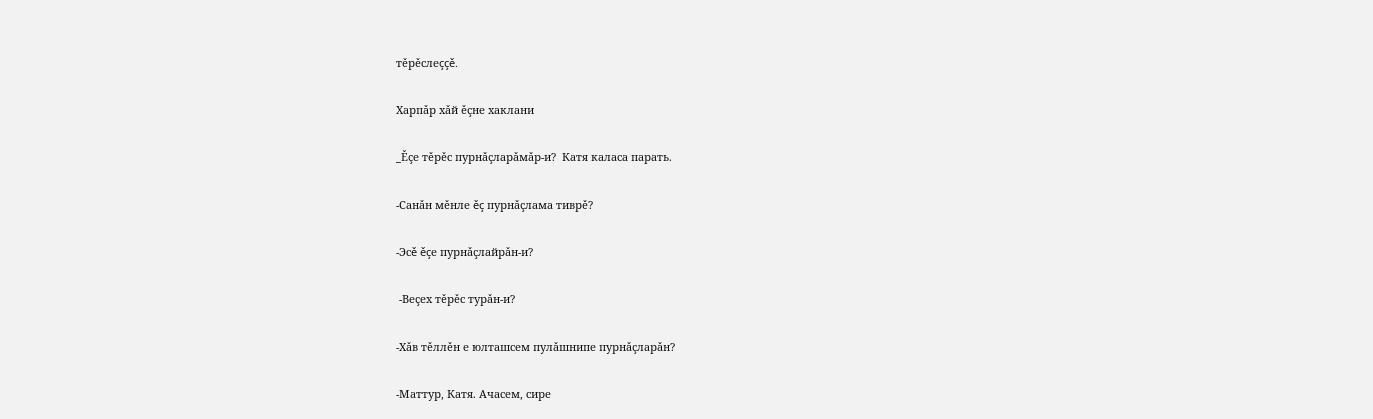тěрěслеççě.

Харпǎр хǎй ěçне хаклани

_Ěçе тěрěс пурнǎçларǎмǎр-и?  Катя каласа парать.

-Санǎн мěнле ěç пурнǎçлама тиврě?

-Эсě ěçе пурнǎçлайрǎн-и?

 -Веçех тěрěс турǎн-и?

-Хǎв тěллěн е юлташсем пулǎшнипе пурнǎçларǎн?

-Маттур, Катя. Ачасем, сире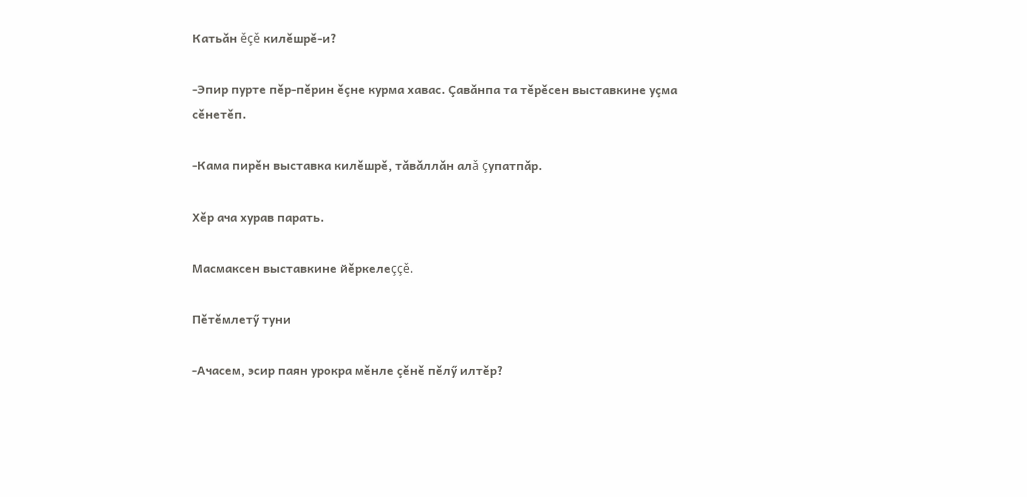Катьǎн ěçě килěшрě-и?

-Эпир пурте пěр-пěрин ěçне курма хавас. Çавǎнпа та тěрěсен выставкине уçма сěнетěп.

-Кама пирěн выставка килěшрě, тǎвǎллǎн алǎ çупатпǎр.

Хěр ача хурав парать.

Масмаксен выставкине йěркелеççě.

Пěтěмлетӳ туни

-Ачасем, эсир паян урокра мěнле çěнě пěлӳ илтěр?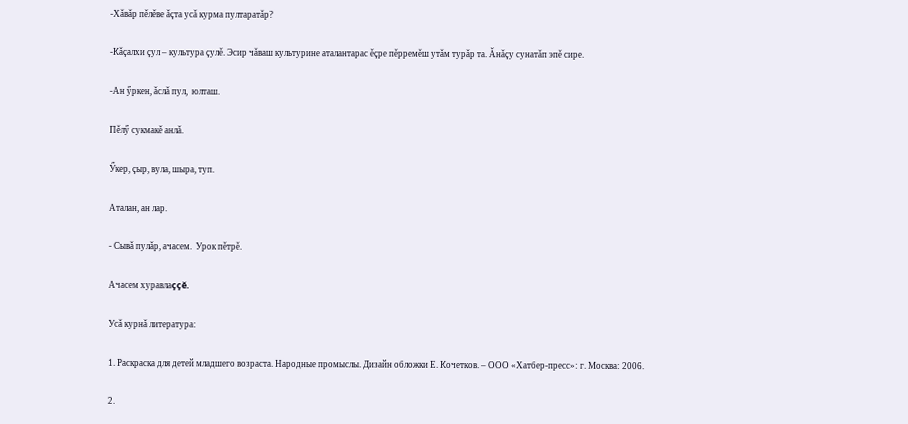-Хǎвǎр пěлěве ǎçта усǎ курма пултаратǎр?

-Кǎçалхи çул – культура çулě. Эсир чǎваш культурине аталантарас ěçре пěрремěш утǎм турǎр та. Ǎнǎçу сунатǎп эпě сире.

-Ан ӳркен, ǎслǎ пул,  юлташ.

Пěлӳ сукмакě анлǎ.

Ӳкер, çыр, вула, шыра, туп.

Аталан, ан лар.

- Сывǎ пулǎр, ачасем.  Урок пěтрě.

Ачасем хуравлаççě.

Усǎ курнǎ литература:

1. Раскраска для детей младшего возраста. Народные промыслы. Дизайн обложки Е. Кочетков. – ООО «Хатбер-пресс»: г. Москва: 2006.

2.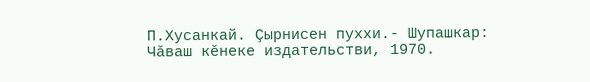П.Хусанкай. Çырнисен пуххи.- Шупашкар: Чǎваш кěнеке издательстви, 1970.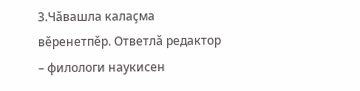3.Чǎвашла калаçма вěренетпěр. Ответлǎ редактор – филологи наукисен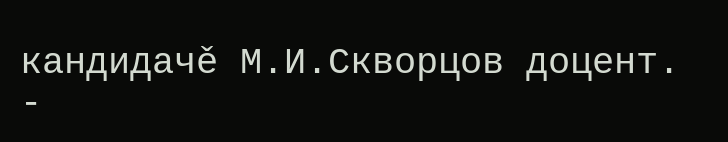кандидачě М.И.Скворцов доцент. -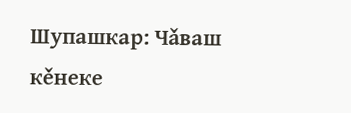Шупашкар: Чǎваш кěнеке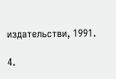издательстви, 1991.

4.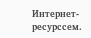Интернет-ресурссем.